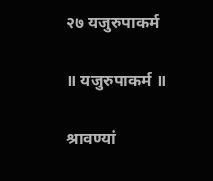२७ यजुरुपाकर्म

॥ यजुरुपाकर्म ॥

श्रावण्यां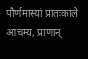पौर्णमास्यां प्रातःकाले आचम्य, प्राणान्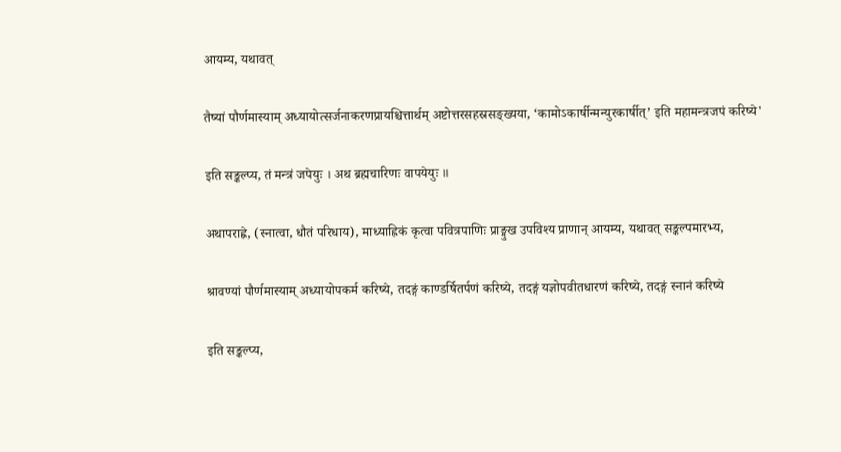आयम्य, यथावत्

तैष्यां पौर्णमास्याम् अध्यायोत्सर्जनाकरणप्रायश्चित्तार्थम् अष्टोत्तरसहस्रसङ्ख्यया, ‘कामोऽकार्षीन्मन्युरकार्षीत्’ इति महामन्त्रजपं करिष्ये'

इति सङ्कल्प्य, तं मन्त्रं जपेयुः । अथ ब्रह्मचारिणः वापयेयुः ॥

अथापराह्णे, (स्नात्वा, धौतं परिधाय), माध्याह्निकं कृत्वा पवित्रपाणिः प्राङ्मुख उपविश्य प्राणान् आयम्य, यथावत् सङ्कल्पमारभ्य,

श्रावण्यां पौर्णमास्याम् अध्यायोपकर्म करिष्ये, तदङ्गं काण्डर्षितर्पणं करिष्ये, तदङ्गं यज्ञोपवीतधारणं करिष्ये, तदङ्गं स्नानं करिष्ये

इति सङ्कल्प्य,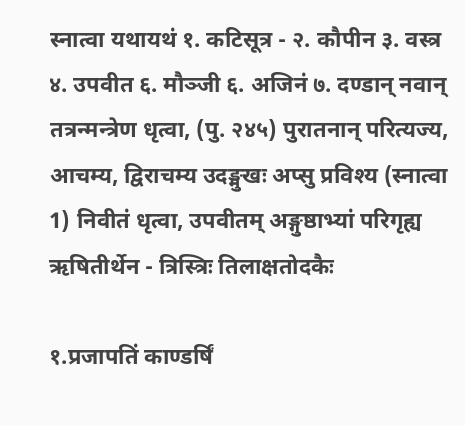स्नात्वा यथायथं १. कटिसूत्र - २. कौपीन ३. वस्त्र ४. उपवीत ६. मौञ्जी ६. अजिनं ७. दण्डान् नवान् तत्रन्मन्त्रेण धृत्वा, (पु. २४५) पुरातनान् परित्यज्य, आचम्य, द्विराचम्य उदङ्मुखः अप्सु प्रविश्य (स्नात्वा 1) निवीतं धृत्वा, उपवीतम् अङ्गुष्ठाभ्यां परिगृह्य ऋषितीर्थेन - त्रिस्त्रिः तिलाक्षतोदकैः

१.प्रजापतिं काण्डर्षिं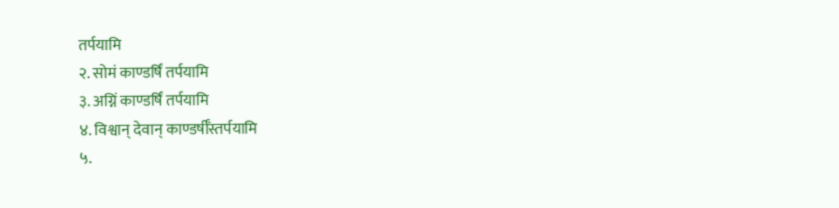तर्पयामि
२. सोमं काण्डर्षिं तर्पयामि
३. अग्निं काण्डर्षिं तर्पयामि
४. विश्वान् देवान् काण्डर्षीँस्तर्पयामि
५.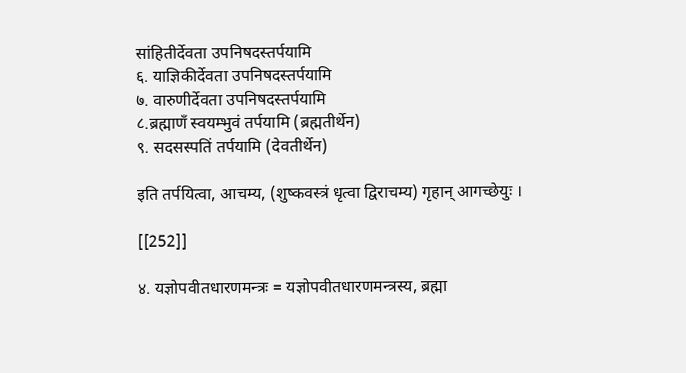सांहितीर्देवता उपनिषदस्तर्पयामि
६. याज्ञिकीर्देवता उपनिषदस्तर्पयामि
७. वारुणीर्देवता उपनिषदस्तर्पयामि
८.ब्रह्माणँ स्वयम्भुवं तर्पयामि (ब्रह्मतीर्थेन)
९. सदसस्पतिं तर्पयामि (देवतीर्थेन)

इति तर्पयित्वा, आचम्य, (शुष्कवस्त्रं धृत्वा द्विराचम्य) गृहान् आगच्छेयुः ।

[[252]]

४. यज्ञोपवीतधारणमन्त्रः = यज्ञोपवीतधारणमन्त्रस्य, ब्रह्मा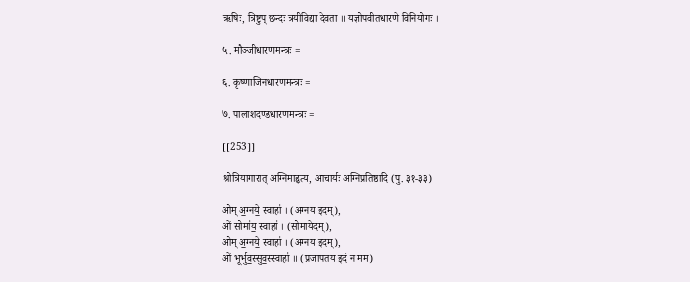ऋषिः, त्रिष्टुप् छन्दः त्रयीविद्या देवता ॥ यज्ञोपवीतधारणे विनियोगः ।

५. मौञ्जीधारणमन्त्रः =

६. कृष्णाजिनधारणमन्त्रः =

७. पालाशदण्डधारणमन्त्रः =

[[253]]

श्रोत्रियागारात् अग्निमाहृत्य, आचार्यः अग्निप्रतिष्ठादि (पु. ३१-३३)

ओम् अ॒ग्नये॒ स्वाहा॑ । (अग्नय इदम्),
ओं सोमा॑य॒ स्वाहा॑ । (सोमायेदम्),
ओम् अ॒ग्नये॒ स्वाहा॑ । (अग्नय इदम्),
ओं भूर्भुव॒स्सुव॒स्स्वाहा॑ ॥ (प्रजापतय इदं न मम)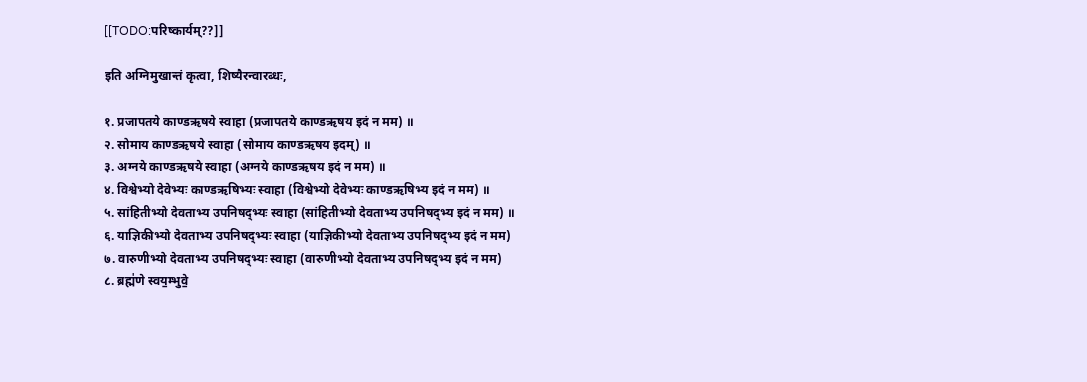[[TODO:परिष्कार्यम्??]]

इति अग्निमुखान्तं कृत्वा, शिष्यैरन्वारब्धः,

१. प्रजापतये काण्डऋषये स्वाहा (प्रजापतये काण्डऋषय इदं न मम) ॥
२. सोमाय काण्डऋषये स्वाहा (सोमाय काण्डऋषय इदम्) ॥
३. अग्नये काण्डऋषये स्वाहा (अग्नये काण्डऋषय इदं न मम) ॥
४. विश्वेभ्यो देवेभ्यः काण्डऋषिभ्यः स्वाहा (विश्वेभ्यो देवेभ्यः काण्डऋषिभ्य इदं न मम) ॥
५. सांहितीभ्यो देवताभ्य उपनिषद्भ्यः स्वाहा (सांहितीभ्यो देवताभ्य उपनिषद्भ्य इदं न मम) ॥
६. याज्ञिकीभ्यो देवताभ्य उपनिषद्भ्यः स्वाहा (याज्ञिकीभ्यो देवताभ्य उपनिषद्भ्य इदं न मम)
७. वारुणीभ्यो देवताभ्य उपनिषद्भ्यः स्वाहा (वारुणीभ्यो देवताभ्य उपनिषद्भ्य इदं न मम)
८. ब्रह्म॑णे स्वय॒म्भुवे॒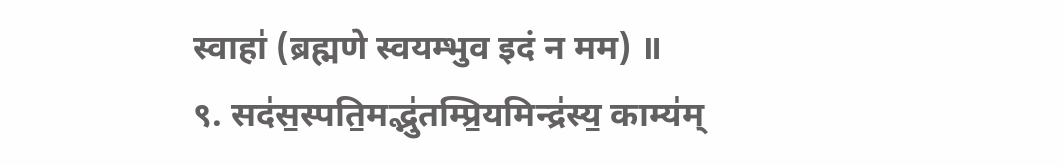स्वाहा॑ (ब्रह्मणे स्वयम्भुव इदं न मम) ॥
९. सद॑स॒स्पति॒मद्भु॑तम्प्रि॒यमिन्द्र॑स्य॒ काम्य॑म्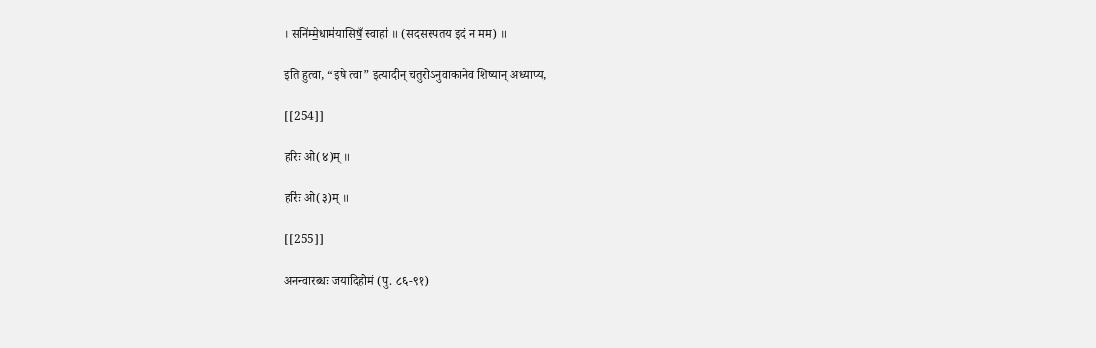। सनि॑म्मे॒धाम॑यासिषँ॒ स्वाहा॑ ॥ (सदसस्पतय इदं न मम) ॥

इति हुत्वा, “इषे त्वा” इत्यादीन् चतुरोऽनुवाकानेव शिष्यान् अध्याप्य,

[[254]]

हरिः ओ(४)म् ॥

हरिः॑ ओ(३)म् ॥

[[255]]

अनन्वारब्धः जयादिहोमं (पु. ८६-९१)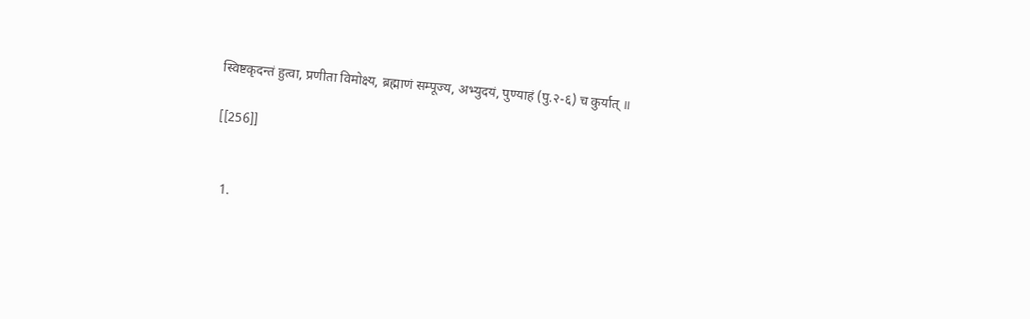स्विष्टकृदन्तं हुत्वा, प्रणीता विमोक्ष्य, ब्रह्माणं सम्पूज्य, अभ्युदयं, पुण्याहं (पु.२-६) च कुर्यात् ॥

[[256]]


  1.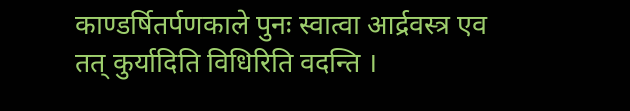काण्डर्षितर्पणकाले पुनः स्वात्वा आर्द्रवस्त्र एव तत् कुर्यादिति विधिरिति वदन्ति ।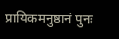प्रायिकमनुष्ठानं पुनः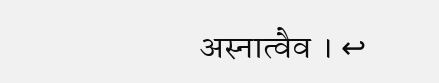अस्नात्वैव । ↩